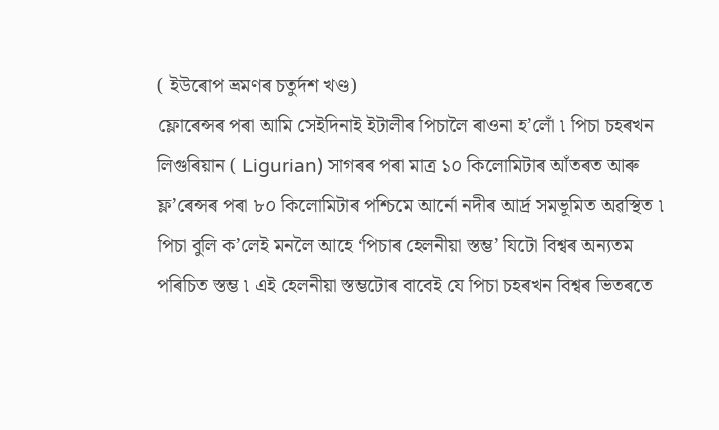( ইউৰোপ ভ্ৰমণৰ চতুৰ্দশ খণ্ড)
ফ্লোৰেন্সৰ পৰা আমি সেইদিনাই ইটালীৰ পিচালৈ ৰাওনা হ’লোঁ ৷ পিচা চহৰখন লিগুৰিয়ান ( Ligurian) সাগৰৰ পৰা মাত্ৰ ১০ কিলোমিটাৰ আঁতৰত আৰু ফ্ল’ৰেন্সৰ পৰা ৮০ কিলোমিটাৰ পশ্চিমে আৰ্নো নদীৰ আৰ্দ্ৰ সমভূমিত অৱস্থিত ৷ পিচা বুলি ক’লেই মনলৈ আহে ‘পিচাৰ হেলনীয়া স্তম্ভ’ যিটো বিশ্বৰ অন্যতম পৰিচিত স্তম্ভ ৷ এই হেলনীয়া স্তম্ভটোৰ বাবেই যে পিচা চহৰখন বিশ্বৰ ভিতৰতে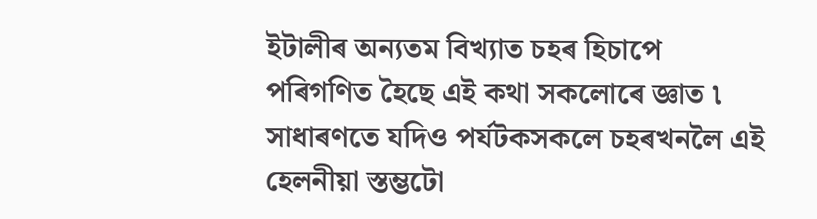ইটালীৰ অন্যতম বিখ্যাত চহৰ হিচাপে পৰিগণিত হৈছে এই কথা সকলোৰে জ্ঞাত ৷ সাধাৰণতে যদিও পৰ্যটকসকলে চহৰখনলৈ এই হেলনীয়া স্তম্ভটো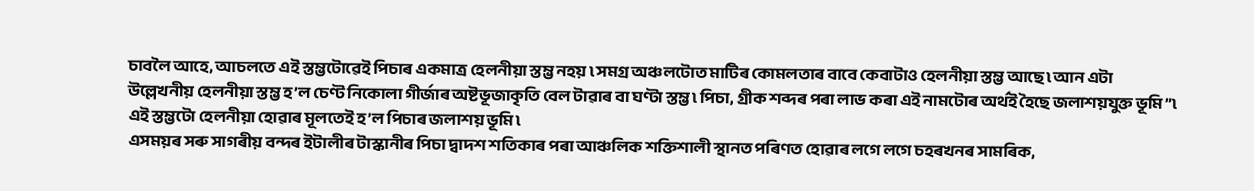চাবলৈ আহে, আচলতে এই স্তম্ভটোৱেই পিচাৰ একমাত্ৰ হেলনীয়া স্তম্ভ নহয় ৷ সমগ্ৰ অঞ্চলটোত মাটিৰ কোমলতাৰ বাবে কেবাটাও হেলনীয়া স্তম্ভ আছে ৷ আন এটা উল্লেখনীয় হেলনীয়া স্তম্ভ হ’ল চেণ্ট নিকোলা গীৰ্জাৰ অষ্টভূজাকৃতি বেল টাৱাৰ বা ঘণ্টা স্তম্ভ ৷ পিচা, গ্ৰীক শব্দৰ পৰা লাভ কৰা এই নামটোৰ অৰ্থই হৈছে জলাশয়যুক্ত ভূমি ”৷ এই স্তম্ভটো হেলনীয়া হোৱাৰ মূলতেই হ’ল পিচাৰ জলাশয় ভূমি ৷
এসময়ৰ সৰু সাগৰীয় বন্দৰ ইটালীৰ টাস্কানীৰ পিচা দ্বাদশ শতিকাৰ পৰা আঞ্চলিক শক্তিশালী স্থানত পৰিণত হোৱাৰ লগে লগে চহৰখনৰ সামৰিক,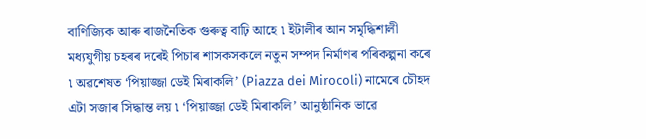বাণিজ্যিক আৰু ৰাজনৈতিক গুৰুত্ব বাঢ়ি আহে ৷ ইটালীৰ আন সমৃদ্ধিশালী মধ্যযুগীয় চহৰৰ দৰেই পিচাৰ শাসকসকলে নতুন সম্পদ নিৰ্মাণৰ পৰিকল্পনা কৰে ৷ অৱশেষত ‘পিয়াজ্জা ডেই মিৰাকলি’ (Piazza dei Mirocoli) নামেৰে চৌহদ এটা সজাৰ সিদ্ধান্ত লয় ৷ ‘পিয়াজ্জা ডেই মিৰাকলি’ আনুষ্ঠানিক ভাৱে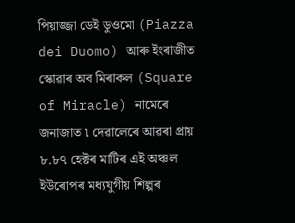পিয়াজ্জা ডেই ডুওমো (Piazza dei Duomo) আৰু ইংৰাজীত স্কোৱাৰ অব মিৰাকল (Square of Miracle) নামেৰে জনাজাত ৷ দেৱালেৰে আৱৰা প্ৰায় ৮.৮৭ হেক্টৰ মাটিৰ এই অঞ্চল ইউৰোপৰ মধ্যযুগীয় শিল্পৰ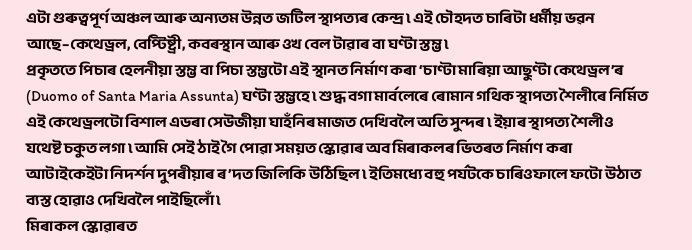এটা গুৰুত্বপূৰ্ণ অঞ্চল আৰু অন্যতম উন্নত জটিল স্থাপত্যৰ কেন্দ্ৰ ৷ এই চৌহদত চাৰিটা ধৰ্মীয় ভৱন আছে–কেথেড্ৰল, বেপ্টিষ্ট্ৰী, কবৰস্থান আৰু ওখ বেল টাৱাৰ বা ঘণ্টা স্তম্ভ ৷
প্ৰকৃততে পিচাৰ হেলনীয়া স্তম্ভ বা পিচা স্তম্ভটো এই স্থানত নিৰ্মাণ কৰা ‘চাণ্টা মাৰিয়া আছুণ্টা কেথেড্ৰল’ৰ (Duomo of Santa Maria Assunta) ঘণ্টা স্তম্ভহে ৷ শুদ্ধ বগা মাৰ্বলেৰে ৰোমান গথিক স্থাপত্য শৈলীৰে নিৰ্মিত এই কেথেড্ৰলটো বিশাল এডৰা সেউজীয়া ঘাহঁনিৰ মাজত দেখিবলৈ অতি সুন্দৰ ৷ ইয়াৰ স্থাপত্য শৈলীও যথেষ্ট চকুত লগা ৷ আমি সেই ঠাই গৈ পোৱা সময়ত স্কোৱাৰ অব মিৰাকলৰ ভিতৰত নিৰ্মাণ কৰা আটাইকেইটা নিদৰ্শন দুপৰীয়াৰ ৰ’দত জিলিকি উঠিছিল ৷ ইতিমধ্যে বহু পৰ্যটকে চাৰিওফালে ফটো উঠাত ব্যস্ত হোৱাও দেখিবলৈ পাইছিলোঁ ৷
মিৰাকল স্কোৱাৰত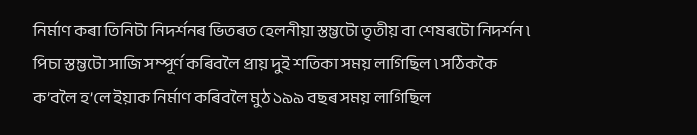নিৰ্মাণ কৰা তিনিটা নিদৰ্শনৰ ভিতৰত হেলনীয়া স্তম্ভটো তৃতীয় বা শেষৰটো নিদৰ্শন ৷ পিচা স্তম্ভটো সাজি সম্পূৰ্ণ কৰিবলৈ প্ৰায় দুই শতিকা সময় লাগিছিল ৷ সঠিককৈ ক’বলৈ হ’লে ইয়াক নিৰ্মাণ কৰিবলৈ মুঠ ১৯৯ বছৰ সময় লাগিছিল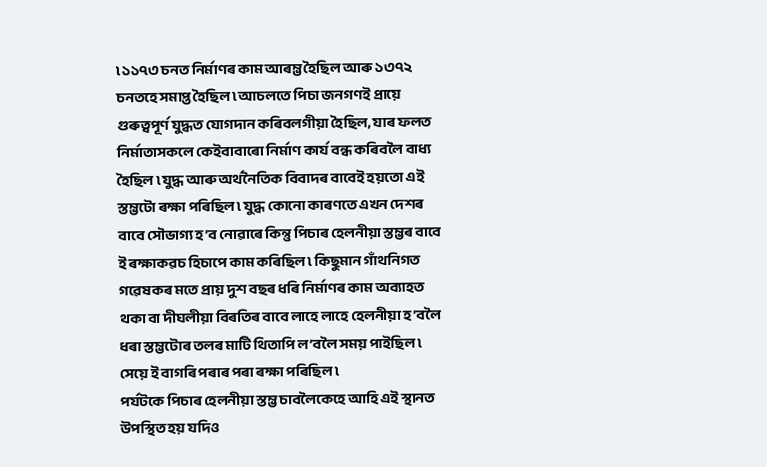৷ ১১৭৩ চনত নিৰ্মাণৰ কাম আৰম্ভ হৈছিল আৰু ১৩৭২ চনতহে সমাপ্ত হৈছিল ৷ আচলতে পিচা জনগণই প্ৰায়ে গুৰুত্বপূৰ্ণ যুদ্ধত যোগদান কৰিবলগীয়া হৈছিল, যাৰ ফলত নিৰ্মাতাসকলে কেইবাবাৰো নিৰ্মাণ কাৰ্য বন্ধ কৰিবলৈ বাধ্য হৈছিল ৷ যুদ্ধ আৰু অৰ্থনৈতিক বিবাদৰ বাবেই হয়তো এই স্তম্ভটো ৰক্ষা পৰিছিল ৷ যুদ্ধ কোনো কাৰণতে এখন দেশৰ বাবে সৌভাগ্য হ’ব নোৱাৰে কিন্তু পিচাৰ হেলনীয়া স্তম্ভৰ বাবে ই ৰক্ষাকৱচ হিচাপে কাম কৰিছিল ৷ কিছুমান গাঁথনিগত গৱেষকৰ মতে প্ৰায় দুশ বছৰ ধৰি নিৰ্মাণৰ কাম অব্যাহত থকা বা দীঘলীয়া বিৰতিৰ বাবে লাহে লাহে হেলনীয়া হ’বলৈ ধৰা স্তম্ভটোৰ তলৰ মাটি থিতাপি ল’বলৈ সময় পাইছিল ৷ সেয়ে ই বাগৰি পৰাৰ পৰা ৰক্ষা পৰিছিল ৷
পৰ্যটকে পিচাৰ হেলনীয়া স্তম্ভ চাবলৈকেহে আহি এই স্থানত উপস্থিত হয় যদিও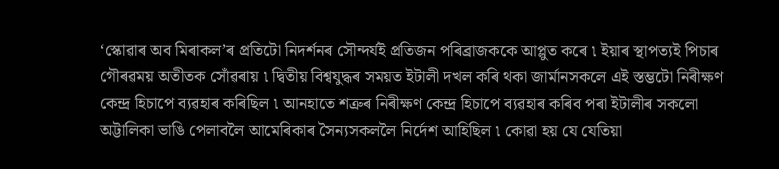‘স্কোৱাৰ অব মিৰাকল’ৰ প্ৰতিটো নিদৰ্শনৰ সৌন্দৰ্যই প্ৰতিজন পৰিব্ৰাজককে আপ্লুত কৰে ৷ ইয়াৰ স্থাপত্যই পিচাৰ গৌৰৱময় অতীতক সোঁৱৰায় ৷ দ্বিতীয় বিশ্বযুদ্ধৰ সময়ত ইটালী দখল কৰি থকা জাৰ্মানসকলে এই স্তম্ভটো নিৰীক্ষণ কেন্দ্ৰ হিচাপে ব্যৱহাৰ কৰিছিল ৷ আনহাতে শত্ৰুৰ নিৰীক্ষণ কেন্দ্ৰ হিচাপে ব্যৱহাৰ কৰিব পৰা ইটালীৰ সকলো অট্টালিকা ভাঙি পেলাবলৈ আমেৰিকাৰ সৈন্যসকললৈ নিৰ্দেশ আহিছিল ৷ কোৱা হয় যে যেতিয়া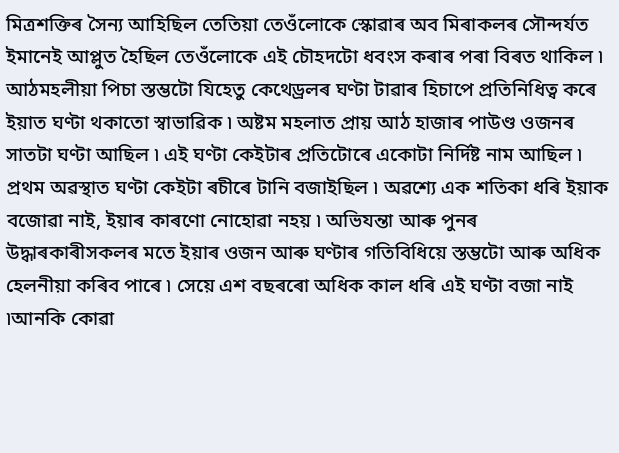মিত্ৰশক্তিৰ সৈন্য আহিছিল তেতিয়া তেওঁলোকে স্কোৱাৰ অব মিৰাকলৰ সৌন্দৰ্যত ইমানেই আপ্লুত হৈছিল তেওঁলোকে এই চৌহদটো ধবংস কৰাৰ পৰা বিৰত থাকিল ৷
আঠমহলীয়া পিচা স্তম্ভটো যিহেতু কেথেড্ৰলৰ ঘণ্টা টাৱাৰ হিচাপে প্ৰতিনিধিত্ব কৰে ইয়াত ঘণ্টা থকাতো স্বাভাৱিক ৷ অষ্টম মহলাত প্ৰায় আঠ হাজাৰ পাউণ্ড ওজনৰ সাতটা ঘণ্টা আছিল ৷ এই ঘণ্টা কেইটাৰ প্ৰতিটোৰে একোটা নিৰ্দিষ্ট নাম আছিল ৷ প্ৰথম অৱস্থাত ঘণ্টা কেইটা ৰচীৰে টানি বজাইছিল ৷ অৱশ্যে এক শতিকা ধৰি ইয়াক বজোৱা নাই, ইয়াৰ কাৰণো নোহোৱা নহয় ৷ অভিযন্তা আৰু পুনৰ উদ্ধাৰকাৰীসকলৰ মতে ইয়াৰ ওজন আৰু ঘণ্টাৰ গতিবিধিয়ে স্তম্ভটো আৰু অধিক হেলনীয়া কৰিব পাৰে ৷ সেয়ে এশ বছৰৰো অধিক কাল ধৰি এই ঘণ্টা বজা নাই ৷আনকি কোৱা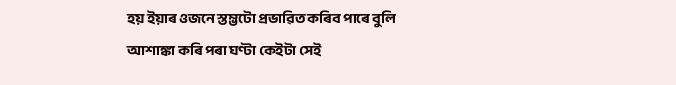হয় ইয়াৰ ওজনে স্তম্ভটো প্ৰভাৱিত কৰিব পাৰে বুলি আশাঙ্কা কৰি পৰা ঘণ্টা কেইটা সেই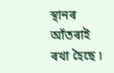স্থানৰ আঁতৰাই ৰখা হৈছে ৷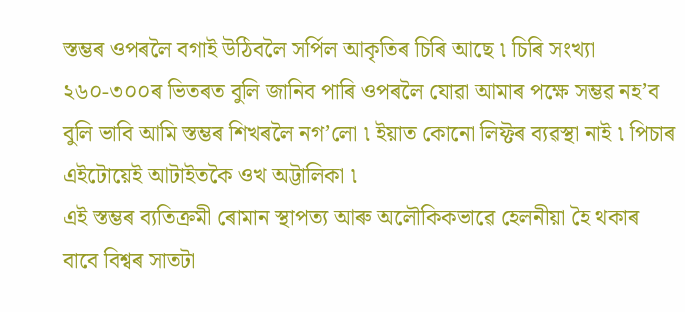স্তম্ভৰ ওপৰলৈ বগাই উঠিবলৈ সৰ্পিল আকৃতিৰ চিৰি আছে ৷ চিৰি সংখ্যা ২৬০-৩০০ৰ ভিতৰত বুলি জানিব পাৰি ওপৰলৈ যোৱা আমাৰ পক্ষে সম্ভৱ নহ’ব বুলি ভাবি আমি স্তম্ভৰ শিখৰলৈ নগ’লো ৷ ইয়াত কোনো লিফ্টৰ ব্যৱস্থা নাই ৷ পিচাৰ এইটোয়েই আটাইতকৈ ওখ অট্টালিকা ৷
এই স্তম্ভৰ ব্যতিক্ৰমী ৰোমান স্থাপত্য আৰু অলৌকিকভাৱে হেলনীয়া হৈ থকাৰ বাবে বিশ্বৰ সাতটা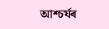আশ্চৰ্যৰ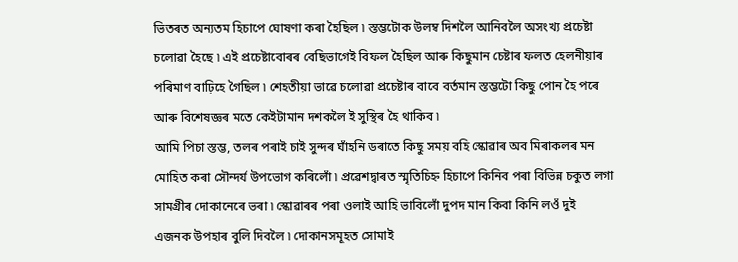ভিতৰত অন্যতম হিচাপে ঘোষণা কৰা হৈছিল ৷ স্তম্ভটোক উলম্ব দিশলৈ আনিবলৈ অসংখ্য প্ৰচেষ্টা চলোৱা হৈছে ৷ এই প্ৰচেষ্টাবোৰৰ বেছিভাগেই বিফল হৈছিল আৰু কিছুমান চেষ্টাৰ ফলত হেলনীয়াৰ পৰিমাণ বাঢ়িহে গৈছিল ৷ শেহতীয়া ভাৱে চলোৱা প্ৰচেষ্টাৰ বাবে বৰ্তমান স্তম্ভটো কিছু পোন হৈ পৰে আৰু বিশেষজ্ঞৰ মতে কেইটামান দশকলৈ ই সুস্থিৰ হৈ থাকিব ৷
আমি পিচা স্তম্ভ, তলৰ পৰাই চাই সুন্দৰ ঘাঁহনি ডৰাতে কিছু সময় বহি স্কোৱাৰ অব মিৰাকলৰ মন মোহিত কৰা সৌন্দৰ্য উপভোগ কৰিলোঁ ৷ প্ৰৱেশদ্বাৰত স্মৃতিচিহ্ন হিচাপে কিনিব পৰা বিভিন্ন চকুত লগা সামগ্ৰীৰ দোকানেৰে ভৰা ৷ স্কোৱাৰৰ পৰা ওলাই আহি ভাবিলোঁ দুপদ মান কিবা কিনি লওঁ দুই এজনক উপহাৰ বুলি দিবলৈ ৷ দোকানসমূহত সোমাই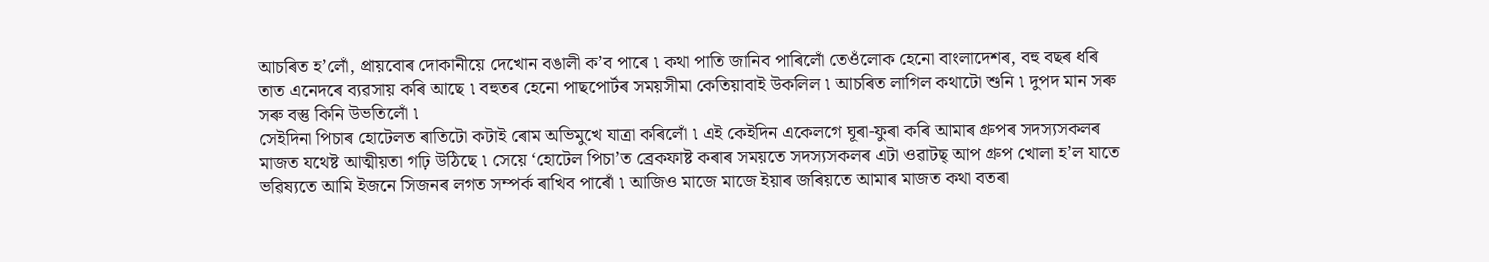আচৰিত হ’লোঁ, প্ৰায়বোৰ দোকানীয়ে দেখোন বঙালী ক’ব পাৰে ৷ কথা পাতি জানিব পাৰিলোঁ তেওঁলোক হেনো বাংলাদেশৰ, বহু বছৰ ধৰি তাত এনেদৰে ব্যৱসায় কৰি আছে ৷ বহুতৰ হেনো পাছপোৰ্টৰ সময়সীমা কেতিয়াবাই উকলিল ৷ আচৰিত লাগিল কথাটো শুনি ৷ দুপদ মান সৰু সৰু বস্তু কিনি উভতিলোঁ ৷
সেইদিনা পিচাৰ হোটেলত ৰাতিটো কটাই ৰোম অভিমুখে যাত্ৰা কৰিলোঁ ৷ এই কেইদিন একেলগে ঘূৰা-ফুৰা কৰি আমাৰ গ্ৰুপৰ সদস্যসকলৰ মাজত যথেষ্ট আত্মীয়তা গঢ়ি উঠিছে ৷ সেয়ে ‘হোটেল পিচা’ত ব্ৰেকফাষ্ট কৰাৰ সময়তে সদস্যসকলৰ এটা ওৱাটছ্ আপ গ্ৰুপ খোলা হ’ল যাতে ভৱিষ্যতে আমি ইজনে সিজনৰ লগত সম্পৰ্ক ৰাখিব পাৰোঁ ৷ আজিও মাজে মাজে ইয়াৰ জৰিয়তে আমাৰ মাজত কথা বতৰা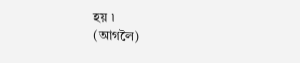হয় ৷
(আগলৈ)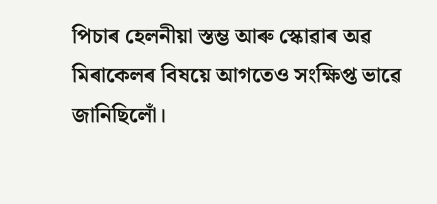পিচাৰ হেলনীয়া স্তম্ভ আৰু স্কোৱাৰ অৱ মিৰাকেলৰ বিষয়ে আগতেও সংক্ষিপ্ত ভাৱে জানিছিলোঁ।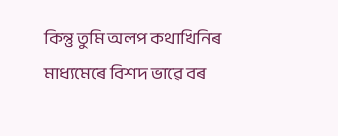কিন্তু তুমি অলপ কথাখিনিৰ মাধ্যমেৰে বিশদ ভাৱে বৰ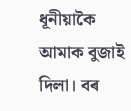ধূনীয়াকৈ আমাক বুজাই দিলা। বৰ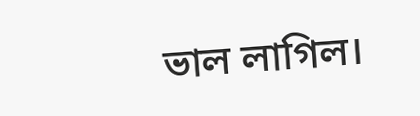ভাল লাগিল।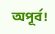অপূৰ্ব !